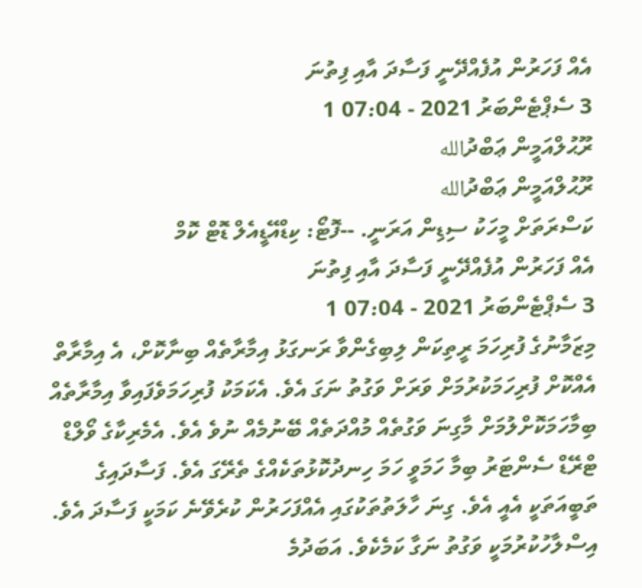އެއް ފަހަރުން އުފެއްދޭނީ ފަސާދަ އާއި ފިތުނަ
3 ސެޕްޓެންބަރު 2021 - 07:04 1
ރޫޙުލްއަމީން ޢަބްދުالله
ރޫޙުލްއަމީން ޢަބްދުالله
ކަސްރަތަށް މީހަކު ސިޑިން އަރަނީ. --ފޮޓޯ: ކިޑްއޭޑީއެލް ޑޮޓް ކޮމް
އެއް ފަހަރުން އުފެއްދޭނީ ފަސާދަ އާއި ފިތުނަ
3 ސެޕްޓެންބަރު 2021 - 07:04 1
މިޒަމާނުގެ ފުރިހަމަ ރީތިކަން ލިބިގެންވާ ރަނގަޅު އިމާރާތެއް ބިނާކޮށް، އެ އިމާރާތް އެއްކޮށް ފުރިހަމަކުރުމަށް ވަރަށް ވަގުތު ނަގަ އެވެ. އެކަމަކު ފުރިހަމަވެފައިވާ އިމާރާތެއް ބިމާހަމަކޮށްލުމަށް މާގިނަ ވަގުތެއް މުއްދަތެއް ބޭނުމެއް ނުވެ އެވެ. އެމެރިކާގެ ވޯލްޑް ޓްރޭޑް ސެންޓަރު ބިމާ ހަމަވީ ހަމަ ހިނދުކޮޅުތަކެއްގެ ތެރޭގަ އެވެ. ފަސާދައިގެ ތަބީއަތަކީ އެއީ އެވެ. ގިނަ ހާލަތުތަކުގައި އެއްފަހަރުން ކުރެވޭނެ ކަމަކީ ފަސާދަ އެވެ. އިސްލާހުކުރުމަކީ ވަގުތު ނަގާ ކަމެކެވެ. އަބަދުމެ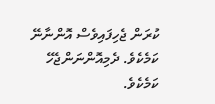ކުރަން ޖެހިފައިވެސް އޮންނާނޭ ކަމެކެވެ. ދެމިއޮންނަންޖެހޭ ކަމެކެވެ.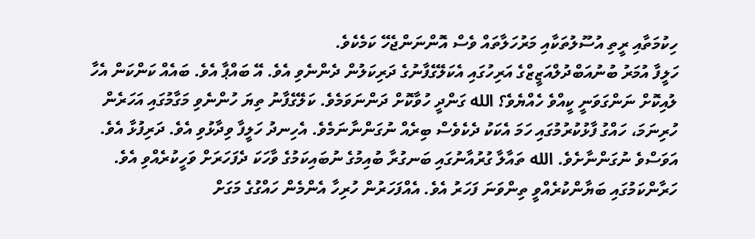ހިކުމަތާއި ރީތި އުސޫލުތަކާއި މަރުހަލާތައް ވެސް އޮންނަންޖެހޭ ކަމެކެވެ.
ހަލީފާ އުމަރު ބުނުއަބްދުލްއަޒީޒްގެ އަރިހުގައި އެކަލޭގެފާނުގެ ދަރިކަލުން ދެންނެވި އެވެ. އޭ ބައްޕާ އެވެ. ބައެއް ކަންކަން އެހާ ލުއިކޮށް ނަންގަވަނީ ކީއްވެ ހެއްޔެވެ؟ الله ގަންދީ ހުވާކޮށް ދަންނަވަމެވެ. ކަލޭގެފާނު ތިޔަ ހުންނެވި މަގާމުގައި އަހަރެން ހުރިނަމަ، ހައްގު ފާޅުކުރުމުގައި ހަމަ އެކަކު ދެކެވެސް ބިރެއް ނުގަންނާނަމެވެ. އެހިނދު ހަލީފާ ވިދާޅުވި އެވެ. ދަރިފުޅާ އެވެ. އަވަސްވެ ނުގަންނާށެވެ. الله ތައާލާ ގުރުއާނުގައި ބަނގުރާ ބުއިމުގެ ނުބައިކަމުގެ ވާހަކަ ދެފަހަރަށް ވަހީކުރެއްވި އެވެ. ހަރާންކަމުގައި ބަޔާންކުރެއްވީ ތިންވަނަ ފަހަރު އެވެ. އެއްފަހަރުން ހުރިހާ އެންމެން ހައްގުގެ މަގަށް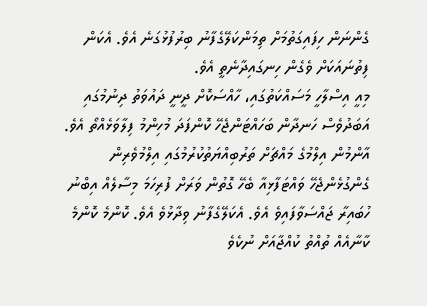ގެންނަން ހިފައިގަތުމަށް ތިމަންކަލޭގެފާނު ބިރުފުޅުގަނެ އެވެ. އެކަން ފިތުނައަކަށް ވެގެން ހިނގައިދާނެތީ އެވެ.
މިއީ އިސްލާހީ މަސައްކަތުގައި، ހާއްސަކޮށް ދީނީ ދައުވަތު ދިނުމުގައި އަބަދުވެސް ހަނދާން ބަހައްޓަންޖެހޭ ކޮންފަދަ މުހިންމު ފިލާވަޅެއްތޯ އެވެ. އާންމުން އިލްމުގެ މައްޗަށް ތަރުބިއްޔަތުކުރުމުގައި އިލްމުވެރިން ގެންގުޅެންޖެހޭ ވައްޓަފާޅިއާ ބެހޭ ގޮތުން ވަރަށް ފުރިހަމަ މިސާލެއް އިބްނު ހުބައިރާ ޖައްސަވާފައިވެ އެވެ. އެކަލޭގެފާނު ވިދާޅުވެ އެވެ. ކޮންމެ ކޮންމެ ކާނާއެއް ތުއްތު ކުއްޖާއަށް ނުކެވެ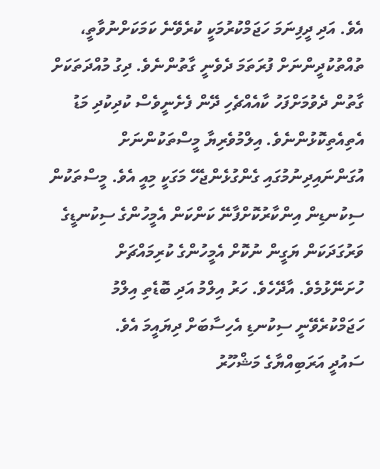އެވެ. އަދި ދީފިނަމަ ހަޖަމްކުރުމަކީ ކުރެވޭނެ ކަމަކަށްނުވާތީ، ތުއްތުކުދީންނަށް ފުރަތަމަ ދެވެނީ ގާތުންނެވެ. ދިގު މުއްދަތަކަށް ގާތުން ދެވުމަށްފަހު ކާއެއްޗެހި ދޭން ފެށެނީވެސް ކުދިކުދި މަޑު އެތިއެތިކޮޅުންނެވެ. އިލްމުވެރިޔާ މީސްތަކުންނަށް އުގަންނައިދިނުމުގައި ގެންގުޅެންޖެހޭ މަގަކީ މިއީ އެވެ. މީސްތަކުން ސިކުނޑިން އިންކާރުކޮށްފާނޭ ކަންކަން އެމީހުންގެ ސިކުނޑީގެ ވަރުގަދަކަން ޔަގީން ނުކޮށް އެމީހުންގެ ކުރިމައްޗަށް ހުށަނޭޅުމެވެ. އާދޭހެވެ. ހަރު އިލްމު އަދި ބޮޑެތި އިލްމު ހަޖަމްކުރެވޭނީ ސިކުނޑި އެހިސާބަށް ދިޔައީމަ އެވެ.
ސައުދީ އަރަބިއްޔާގެ މަޝްހޫރު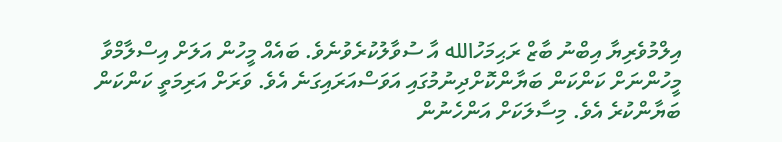އިލްމުވެރިޔާ އިބްނު ބާޒް ރަޙިމަހުالله އާ ސުވާލުކުރެވުނެވެ. ބައެއް މީހުން އަލަށް އިސްލާމްވާ މީހުންނަށް ކަންކަން ބަޔާންކޮށްދިނުމުގައި އަވަސްއަރައިގަނެ އެވެ. ވަރަށް އަރިމަތީ ކަންކަން ބަޔާންކުރެ އެވެ. މިސާލަކަށް އަންހެނުން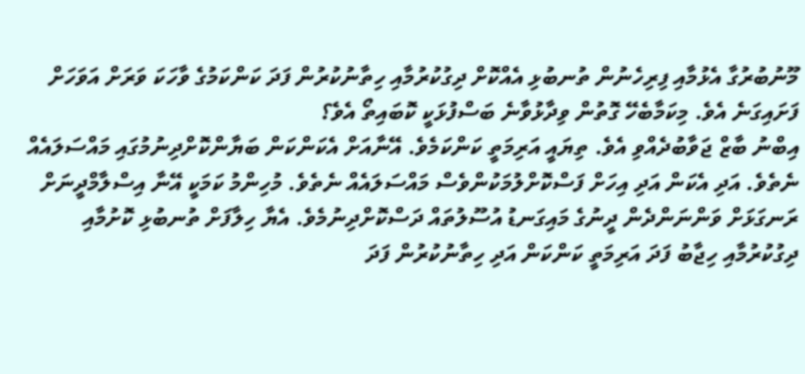މޫނުބުރުގާ އެޅުމާއި ފިރިހެނުން ތުނބުޅި އެއްކޮށް ދިގުކުރުމާއި ހިތާނުކުރުން ފަދަ ކަންކަމުގެ ވާހަކަ ވަރަށް އަވަހަށް ފަށައިގަނެ އެވެ. މިކަމާބެހޭ ގޮތުން ވިދާޅުވާނެ ބަސްފުޅަކީ ކޮބައިތޯ އެވެ؟
އިބްނު ބާޒް ޖަވާބުދެއްވި އެވެ. ތިޔައީ އަރިމަތީ ކަންކަމެވެ. އޭނާއަށް އެކަންކަން ބަޔާންކޮށްދިނުމުގައި މައްސަލައެއް ނެތެވެ. އަދި އެކަން އަދި އިހަށް ފަސްކޮށްލުމަކުންވެސް މައްސަލައެއް ނެތެވެ. މުހިންމު ކަމަކީ އޭނާ އިސްލާމްދީނަށް ރަނގަޅަށް ވަންނަންދެން ދީނުގެ މައިގަނޑު އުސޫލުތައް ދަސްކޮށްދިނުމެވެ. އެޔާ ހިލާފަށް ތުނބުޅި ކޮށުމާއި ދިގުކުރުމާއި ހިޖާބު ފަދަ އަރިމަތީ ކަންކަން އަދި ހިތާނުކުރުން ފަދަ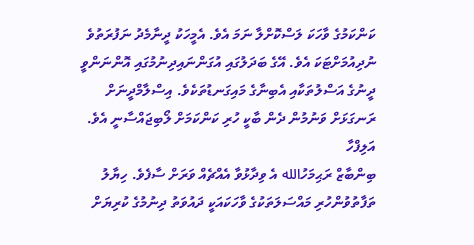ކަންކަމުގެ ވާހަކަ ލަސްކޮށްލާ ނަމަ އެވެ. އެމީހަކު ދީނާމެދު ނަފުރަތުވެ ނުދިއުމަށްޓަކަ އެވެ. އޭގެ ބަދަލުގައި އުގަންނައިދިނުމުގައި އޮންނަންވީ ދީނުގެ އަސްލުތަކާއި އެބިނާގެ މައިގަނޑުތަކެވެ. އިސްލާމްދީނަށް ރަނގަޅަށް ވަނުމުން ދެން ބާކީ ހުރި ކަންކަމަށް ލޯބިޖައްސާނީ އެވެ. އަލިފްހާ
ބިންބާޒް ރަޙިމަހުالله އެ ވިދާޅުވާ އެއްޗެއް ވަރަށް ސާފެވެ. ހިޔާލު ތަފާތުވުންހުރި މައްސަލަތަކުގެ ވާހަކައަކީ ދައުވަތު ދިނުމުގެ ކުރިޔަށް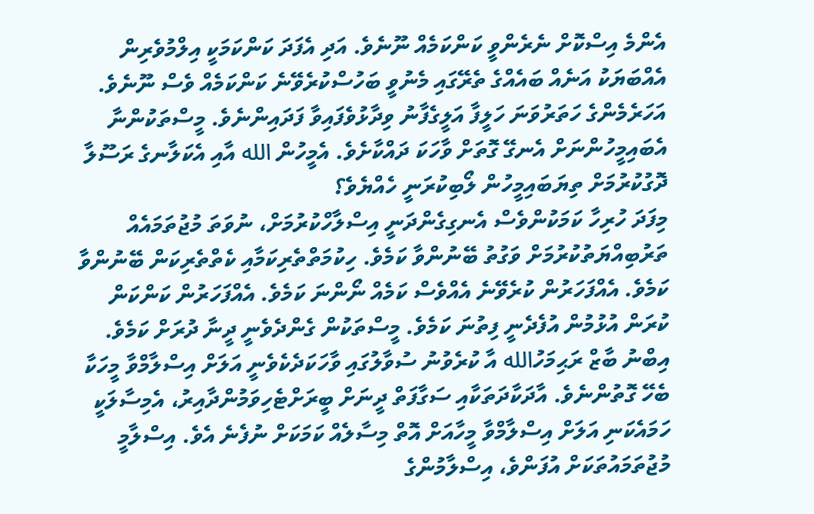އެންމެ އިސްކޮށް ނެރެންވީ ކަންކަމެއް ނޫނެވެ. އަދި އެފަދަ ކަންކަމަކީ އިލްމުވެރިން އެއްބަޔަކު އަނެއް ބައެއްގެ ތެރޭގައި މެނުވީ ބަހުސްކުރެވޭނެ ކަންކަމެއް ވެސް ނޫނެވެ. އަހަރެމެންގެ ހަތަރުވަނަ ހަލީފާ އަލީގެފާނު ވިދާޅުވެފައިވާ ފަދައިންނެވެ. މީސްތަކުންނާ އެބައިމީހުންނަށް އެނގޭ ގޮތަށް ވާހަކަ ދައްކާށެވެ. އެމީހުން الله އާއި އެކަލާނގެ ރަސޫލާ ދޮގުކުރުމަށް ތިޔަބައިމީހުން ލޯބިކުރަނީ ހެއްޔެވެ؟
މިފަދަ ހުރިހާ ކަމަކުންވެސް އެނގިގެންދަނީ އިސްލާހްކުރުމަށް، ނުވަތަ މުޖުތަމައެއް ތަރުބިއްޔަތުކުރުމަށް ވަގުތު ބޭނުންވާ ކަމެވެ. ހިކުމަތްތެރިކަމާއި ކެތްތެރިކަން ބޭނުންވާ ކަމެވެ. އެއްފަހަރުން ކުރެވޭނެ އެއްވެސް ކަމެއް ނޯންނަ ކަމެވެ. އެއްފަހަރުން ކަންކަން ކުރަން އުޅުމުން އުފެދެނީ ފިތުނަ ކަމެވެ. މީސްތަކުން ގެންދެވެނީ ދީނާ ދުރަށް ކަމެވެ.
އިބްނު ބާޒް ރަޙިމަހުالله އާ ކުރެވުނު ސުވާލުގައި ވާހަކަދެކެވެނީ އަލަށް އިސްލާމްވާ މީހަކާ ބެހޭ ގޮތުންނެވެ. އާދަކާދަތަކާއި ސަގާފަތް ދީނަށް ބީރަށްޓެހިވަމުންދާއިރު، އެމިސާލަކީ ހަމައެކަނި އަލަށް އިސްލާމްވާ މީހާއަށް އޮތް މިސާލެއް ކަމަކަށް ނުފެނެ އެވެ. އިސްލާމީ މުޖުތަމައުތަކަށް އުފަންވެ، އިސްލާމުންގެ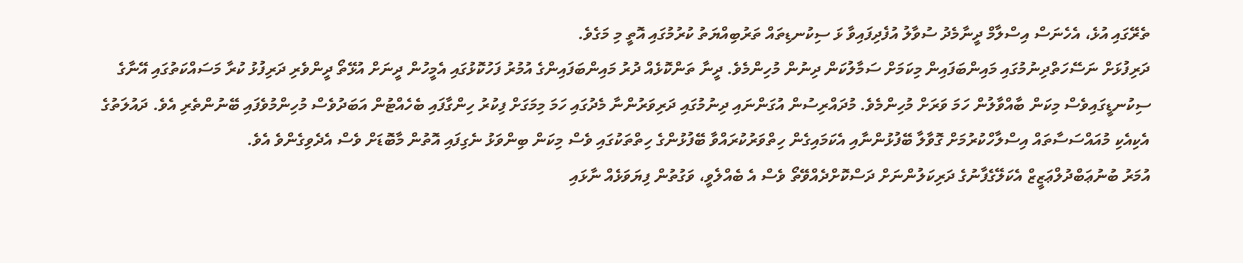ތެރޭގައި އުޅެ، އެހެނަސް އިސްލާމް ދީނާމެދު ސުވާލު އުފެދިފައިވާ ޅަ ސިކުނޑިތައް ތަރުބިއްޔަތު ކުރުމުގައި އޮތީ މި މަގެވެ.
ދަރިފުޅަށް ނަސޭހަތްދިނުމުގައި މައިންބަފައިން މިކަމަށް ސަމާލުކަން ދިނުން މުހިންމެވެ. ދީނާ ތަންކޮޅެއް ދުރު މައިންބަފައިންގެ އުމުރު ފަހުކޮޅުގައި އެމީހުން ދީނަށް އުޅޭތޯ ދީންވެރި ދަރިފުޅު ކުރާ މަސައްކަތުގައި އޭނާގެ ސިކުނޑީގައިވެސް މިކަން ބާއްވާލުން ހަމަ ވަރަށް މުހިންމެވެ. މުދައްރިސުން އުގަންނައި ދިނުމުގައި ދަރިވަރުންނާ މެދުގައި ހަމަ މިމަގަށް ފިކުރު ހިންގާފައި ބެހެއްޓުން އަބަދުވެސް މުހިންމުވެފައި ބޭނުންތެރި އެވެ. ދައުލަތުގެ އެކިއެކި މުއައްސަސާތައް އިސްލާހްކުރުމަށް ގޮވާލާ ބޭފުޅުންނާއި އެކަމައިގެން ހިތްވަރުކުރައްވާ ބޭފުޅުންގެ ހިތްތަކުގައި ވެސް މިކަން ބިންވަޅު ނެގިފައި އޮތުން މާބޮޑަށް ވެސް އެދެވިގެންވެ އެވެ.
އުމަރު ބުނުޢަބްދުލްޢަޒީޒް އެކަލޭގެފާނުގެ ދަރިކަލުންނަށް ދަސްކޮށްދެއްވޭތޯ ވެސް އެ ބެއްލެވީ، ވަގުތުން ފިޔަވަޅެއް ނާޅައި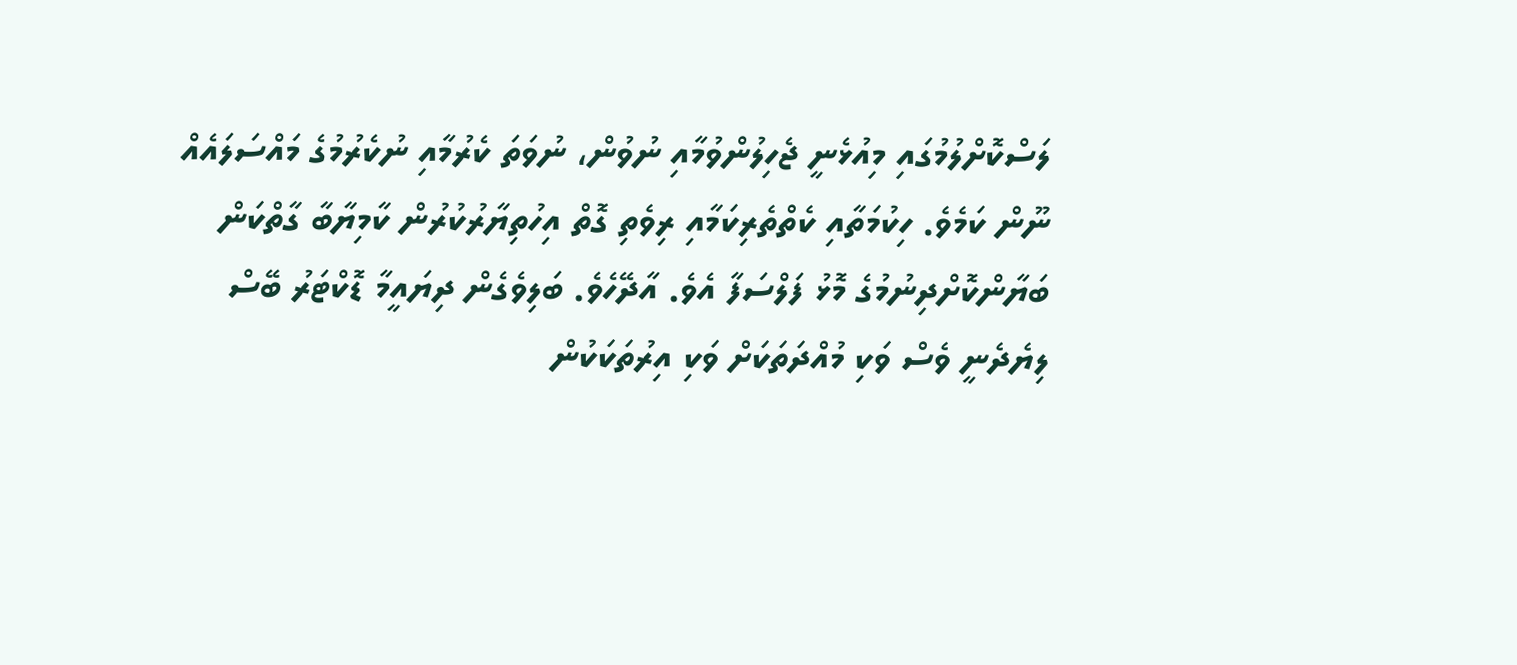ލަސްކޮށްލުމުގައި މިއުޅެނީ ޖެހިލުންވުމާއި ނުވުން، ނުވަތަ ކެރުމާއި ނުކެރުމުގެ މައްސަލައެއް ނޫން ކަމެވެ. ހިކުމަތާއި ކެތްތެރިކަމާއި ރިވެތި ގޮތް އިހުތިޔާރުކުރުން ކާމިޔާބާ ގާތްކަން ބަޔާންކޮށްދިނުމުގެ މޮޅު ފަލްސަފާ އެވެ. އާދޭހެވެ. ބަލިވެގެން ދިޔައީމާ ޑޮކްޓަރު ބޭސް ލިޔެދެނީ ވެސް ވަކި މުއްދަތަކަށް ވަކި އިރުތަކަކުން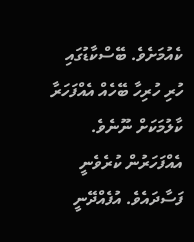ކެއުމަށެވެ. ބޭސްކާޑުގައި ހުރި ހުރިހާ ބޭހެއް އެއްފަހަރާ ކާލުމަކަށް ނޫނެވެ. އެއްފަހަރުން ކުރެވެނީ ފަސާދައެވެ. އުފެއްދޭނީ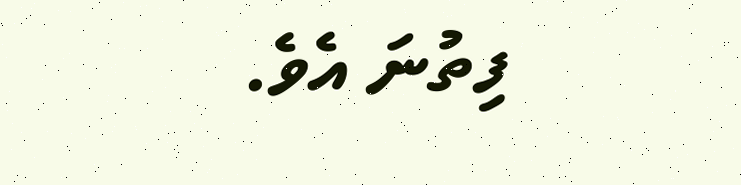ފިތުނަ އެވެ.